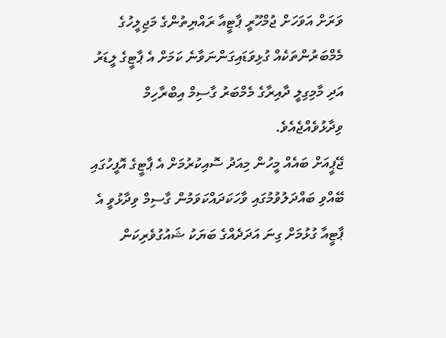ވަރަށް އަވަހަށް ޖުމްހޫރީ ޕާޓީއާ ރައްޔިތުންގެ މަޖިލީހުގެ މެމްބަރުންތަކެއް ގުޅިވަޑައިގަންނަވާނެ ކަމަށް އެ ޕާޓީގެ ލީޑަރު އަދި މާމިގިލީ ދާއިރާގެ މެމްބަރު ގާސިމް އިބްރާހިމް ވިދާޅުވެއްޖެއެވެ.
ޖޭޕީއަށް ބައެއް މީހުން މިއަދު ސޮއިކުރުމަށް އެ ޕާޓީގެ އޮފީހުގައި ބޭއްވި ބައްދަލުވުމުގައި ވާހަކަދައްކަވަމުން ގާސިމް ވިދާޅުވީ އެ ޕާޓީއާ ގުޅުމަށް ގިނަ އަދަދެއްގެ ބަޔަކު ޝައުގުވެރިކަން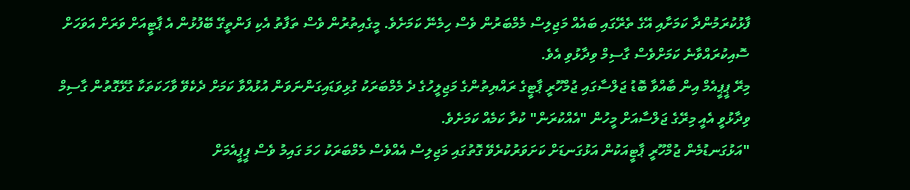ފާޅުކުރަމުންދާ ކަމަށާއި އޭގެ ތެރޭގައި ބައެއް މަޖިލިސް މެމްބަރުން ވެސް ހިމެނޭ ކަމަށެވެ. މީގެއިތުރުން ވެސް ތަފާތު އެކި ފަންތީގޭ ބޭފުޅުން އެ ޕާޓީއަށް ވަރަށް އަވަހަށް ސޮއިކުރައްވާނެ ކަމަށްވެސް ގާސިމް ވިދާޅުވި އެވެ.
މިރޭ ޕީޕީއެމް އިން ބާއްވާ ބޮޑު ޖަލްސާގައި ޖުމްހޫރީ ޕާޓީގެ ރައްޔިތުންގެ މަޖިލީހުގެ ދެ މެމްބަރަކު ގުޅިވަޑައިގަންނަވަން އުޅުއްވާ ކަމަށް ދެކެވޭ ވާހަކަތަކާ ގުޅޭގޮތުން ގާސިމް ވިދާޅުވީ އެއީ މިރޭގެ ޖަލްސާއަށް މީހުން "އެއްކުރަން" ކުރާ ކަމެއް ކަމަށެވެ.
"އަޅުގަނޑުމެން ޖުމްހޫރީ ޕާޓީއަކުން އަޅުގަނޑަށް ކަށަވަރުކުރެވޭ ގޮތުގައި މަޖިލިސް އެއްވެސް މެމްބަރަކު ހަމަ ގައިމު ވެސް ޕީޕީއެމަށް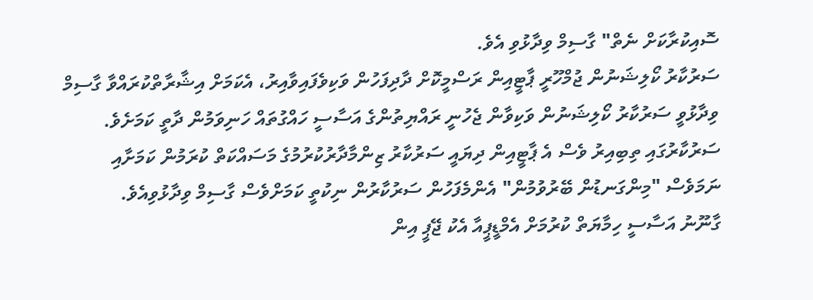ސޮއިކުރާކަށް ނެތް" ގާސިމް ވިދާޅުވި އެވެ.
ސަރުކާރު ކޯލިޝަނުން ޖުމްހޫރީ ޕާޓީއިން ރަސްމީކޮށް ދާދިފަހުން ވަކިވެފައިވާއިރު، އެކަމަށް އިޝާރާތްކުރައްވާ ގާސިމް ވިދާޅުވީ ސަރުކާރު ކޯލިޝަނުން ވަކިވާން ޖެހުނީ ރައްޔިތުންގެ އަސާސީ ހައްގުތައް ހަނިވަމުން ދާތީ ކަމަށެވެ. ސަރުކާރުގައި ތިބިއިރު ވެސް އެ ޕާޓީއިން ދިޔައީ ސަރުކާރު ޒިންމާދާރުކުރުމުގެ މަސައްކަތް ކުރަމުން ކަމަށާއި ނަމަވެސް "މިންގަނޑުން ބޭރުވުމުން" އެންމެފަހުން ސަރުކާރުން ނިކުތީ ކަމަށްވެސް ގާސިމް ވިދާޅުވިއެވެ.
ގާނޫނު އަސާސީ ހިމާޔަތް ކުރުމަށް އެމްޑީޕީއާ އެކު ޖޭޕީ އިން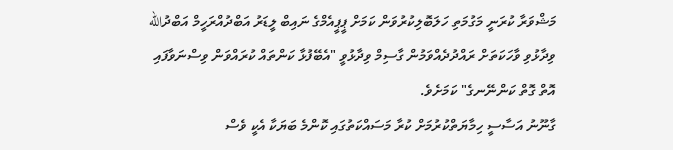މަޝްވަރާ ކުރަނީ މަގުމަތި ހަލަބޮލިކުރުވަން ކަމަށް ޕީޕީއެމްގެ ނައިބް ލީޑަރު އަބްދުއްރަހީމް އަބްދުالله ވިދާޅުވި ވާހަކަތަށް ރައްދުދެއްވަމުން ގާސިމް ވިދާޅުވީ "އެބޭފުޅާ ކަންތައް ކުރައްވަން ވިސްނަވާފައި އޮތް ގޮތް ކަންނޭނގެ" ކަމަށެވެ.
ގާނޫނު އަސާސީ ހިމާޔަތްކުރުމަށް ކުރާ މަސައްކަތުގައި ކޮންމެ ބަޔަކާ އެކީ ވެސް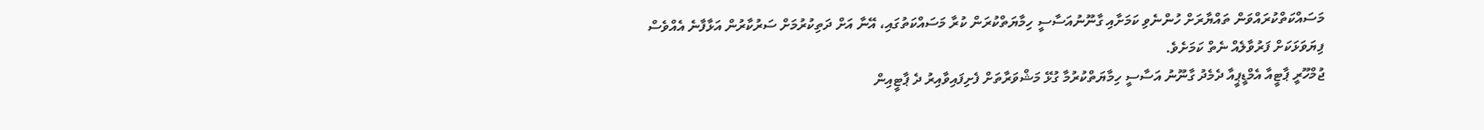މަސައްކަތްކުރައްވަން ތައްޔާރަށް ހުންނެވި ކަމަށާއި ގާނޫނުއަސާސީ ހިމާޔަތްކުރަން ކުރާ މަސައްކަތުގައި، އޭނާ އަށް ދަތިކުރުމަށް ސަރުކާރުން އަޅާފާނެ އެއްވެސް ފިޔަވަޅަކަށް ފަރުވާލެއް ނެތް ކަމަށެވެ.
ޖުމްހޫރީ ޕާޓީއާ އެމްޑީޕީއާ ދެމެދު ގާނޫނު އަސާސީ ހިމާޔަތްކުރުމާ ގުޅޭ މަޝްވަރާތަށް ފެށިފައިވާއިރު ދެ ޕާޓީއިން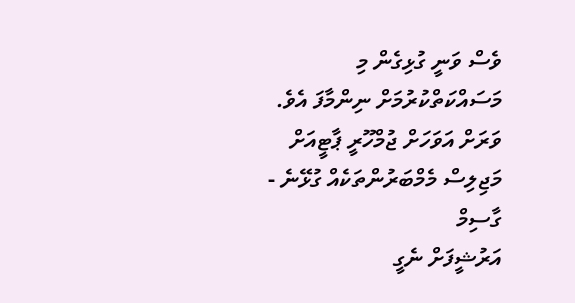ވެސް ވަނީ ގުޅިގެން މި މަސައްކަތްކުރުމަށް ނިންމާފަ އެވެ.
ވަރަށް އަވަހަށް ޖުމްހޫރީ ޕާޓީއަށް މަޖިލިސް މެމްބަރުންތަކެއް ގުޅޭނެ - ގާސިމް
އަރުޝީފަށް ނެގީ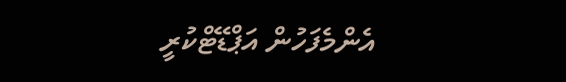އެންމެފަހުން އަޕްޑޭޓްކުރީ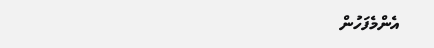އެންމެފަހުން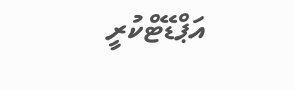އަޕްޑޭޓްކުރީ